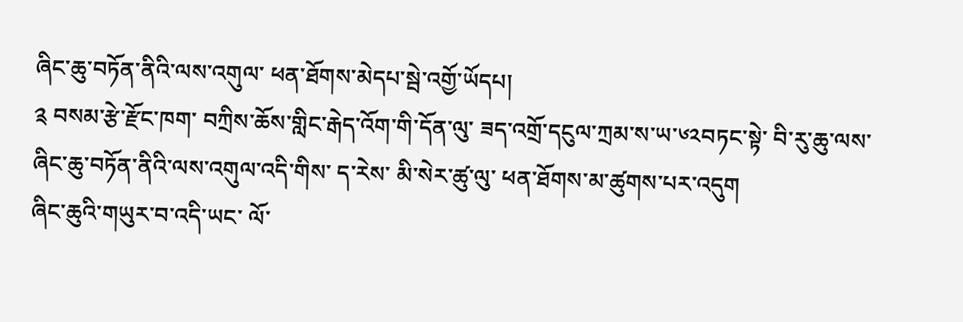ཞིང་ཆུ་བཏོན་ནིའི་ལས་འགུལ་ ཕན་ཐོགས་མེདཔ་སྦེ་འགྱོ་ཡོདཔ།
༉ བསམ་རྩེ་རྫོང་ཁག་ བཀྲིས་ཆོས་གླིང་རྒེད་འོག་གི་དོན་ལུ་ ཟད་འགྲོ་དངུལ་ཀྲམ་ས་ཡ་༦༢བཏང་སྟེ་ བི་རུ་ཆུ་ལས་ ཞིང་ཆུ་བཏོན་ནིའི་ལས་འགུལ་འདི་གིས་ ད་རེས་ མི་སེར་ཚུ་ལུ་ ཕན་ཐོགས་མ་ཚུགས་པར་འདུག
ཞིང་ཆུའི་གཡུར་བ་འདི་ཡང་ ལོ་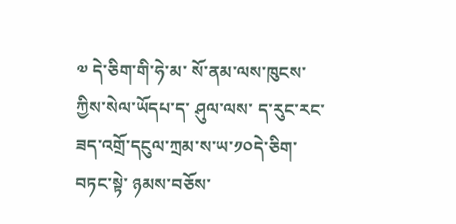༧ དེ་ཅིག་གི་ཧེ་མ་ སོ་ནམ་ལས་ཁུངས་ཀྱིས་སེལ་ཡོདཔ་ད་ ཤུལ་ལས་ ད་རུང་རང་ ཟད་འགྲོ་དངུལ་ཀྲམ་ས་ཡ་༡༠དེ་ཅིག་བཏང་སྟེ་ ཉམས་བཅོས་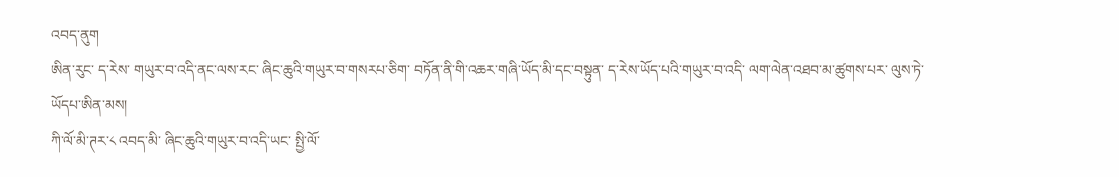འབད་ནུག
ཨིན་རུང་ ད་རེས་ གཡུར་བ་འདི་ནང་ལས་རང་ ཞིང་ཆུའི་གཡུར་བ་གསརཔ་ཅིག་ བཏོན་ནི་གི་འཆར་གཞི་ཡོད་མི་དང་བསྟུན་ ད་རེས་ཡོད་པའི་གཡུར་བ་འདི་ ལག་ལེན་འཐབ་མ་ཚུགས་པར་ ལུས་ཏེ་ཡོདཔ་ཨིན་མས།
ཀི་ལོ་མི་ཊར་༨ འབད་མི་ ཞིང་ཆུའི་གཡུར་བ་འདི་ཡང་ སྤྱི་ལོ་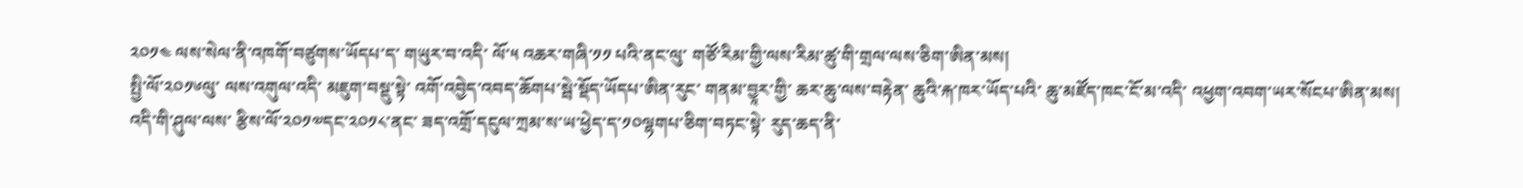༢༠༡༤ ལས་སེལ་ནི་འཁགོ་བཙུགས་ཡོདཔ་ད་ གཡུར་བ་འདི་ ལོ་༥ འཆར་གཞི་༡༡ པའི་ནང་ལུ་ གཙོ་རིམ་གྱི་ལས་རིམ་ཚུ་གི་གྲལ་ལས་ཅིག་ཨིན་མས།
སྤྱི་ལོ་༢༠༡༦ལུ་ ལས་འགུལ་འདི་ མཇུག་བསྡུ་སྟེ་ འགོ་འབྱེད་འབད་ཆོགཔ་སྦེ་སྡོད་ཡོདཔ་ཨིན་རུང་ གནམ་བྱཱར་གྱི་ ཆར་ཆུ་ལས་བརྟེན་ ཆུའི་རྐ་ཁར་ཡོད་པའི་ ཆུ་མཛོད་ཁང་ངོ་མ་འདི་ འཕྱག་འབག་ཡར་སོངཔ་ཨིན་མས།
འདི་གི་ཤུལ་ལས་ རྩིས་ལོ་༢༠༡༧དང་༢༠༡༨་ནང་ ཟད་འགྲོ་དངུལ་ཀྲམ་ས་ཡ་ཕྱེད་ད་༡༠ལྷགཔ་ཅིག་བཏང་སྟེ་ རུད་ཆད་ནི་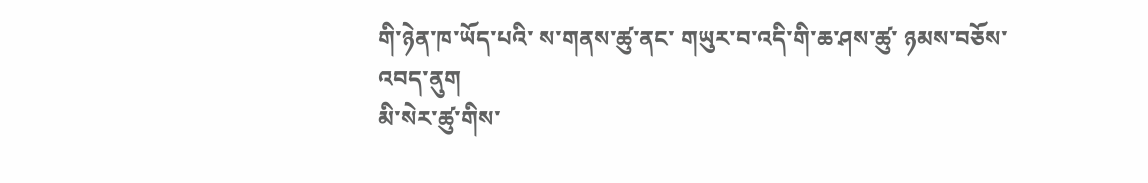གི་ཉེན་ཁ་ཡོད་པའི་ ས་གནས་ཚུ་ནང་ གཡུར་བ་འདི་གི་ཆ་ཤས་ཚུ་ ཉམས་བཅོས་འབད་ནུག
མི་སེར་ཚུ་གིས་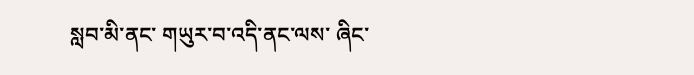སླབ་མི་ནང་ གཡུར་བ་འདི་ནང་ལས་ ཞིང་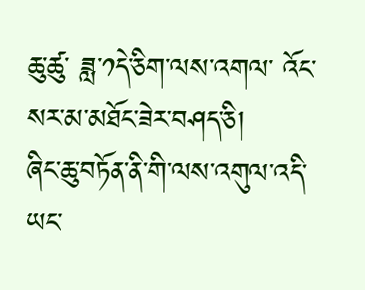ཆུ་ཚུ་ ཟླ་༡དེ་ཅིག་ལས་འགལ་ འོང་སར་མ་མཐོང་ཟེར་བཤད་ཅི།
ཞིང་ཆུ་བཏོན་ནི་གི་ལས་འགུལ་འདི་ཡང་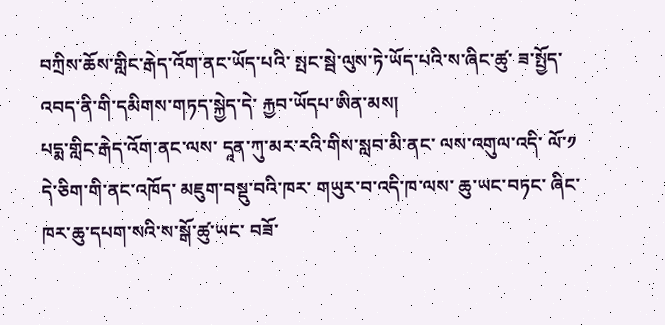བཀྲིས་ཆོས་གླིང་རྒེད་འོག་ནང་ཡོད་པའི་ སྤང་སྦེ་ལུས་ཏེ་ཡོད་པའི་ས་ཞིང་ཚུ་ ཟ་སྤྱོད་འབད་ནི་གི་དམིགས་གཏད་སྐྱེད་དེ་ རྐྱབ་ཡོདཔ་ཨིན་མས།
པདྨ་གླིང་རྒེད་འོག་ནང་ལས་ དཱན་ཀུ་མར་རའི་གིས་སླབ་མི་ནང་ ལས་འགུལ་འདི་ ལོ་༡ དེ་ཅིག་གི་ནང་འཁོད་ མཇུག་བསྡུ་བའི་ཁར་ གཡུར་བ་འདི་ཁ་ལས་ ཆུ་ཡང་བཏང་ ཞིང་ཁར་ཆུ་དཔག་སའི་ས་སྒོ་ཚུ་ཡང་ བཟོ་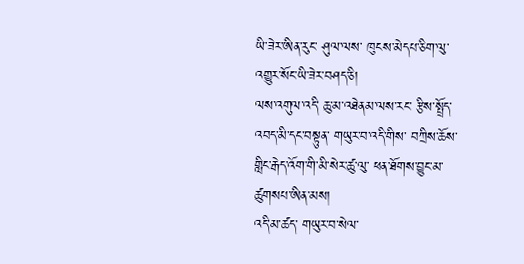ཡི་ཟེར་ཨིན་རུང་ ཤུལ་ལས་ ཁུངས་མེདཔ་ཅིག་ལུ་འགྱུར་སོང་ཡི་ཟེར་བཤད་ཅི།
ལས་འགུལ་འདི་ ཆུ་མ་འཐེནམ་ལས་རང་ རྩིས་སྤྲོད་འབད་མི་དང་བསྟུན་ གཡུར་བ་འདི་གིས་ བཀྲིས་ཆོས་གླིང་རྒེད་འོག་གི་མི་སེར་ཚུ་ལུ་ ཕན་ཐོགས་བྱུང་མ་ཚུགསཔ་ཨིན་མས།
འདི་མ་ཚད་ གཡུར་བ་སེལ་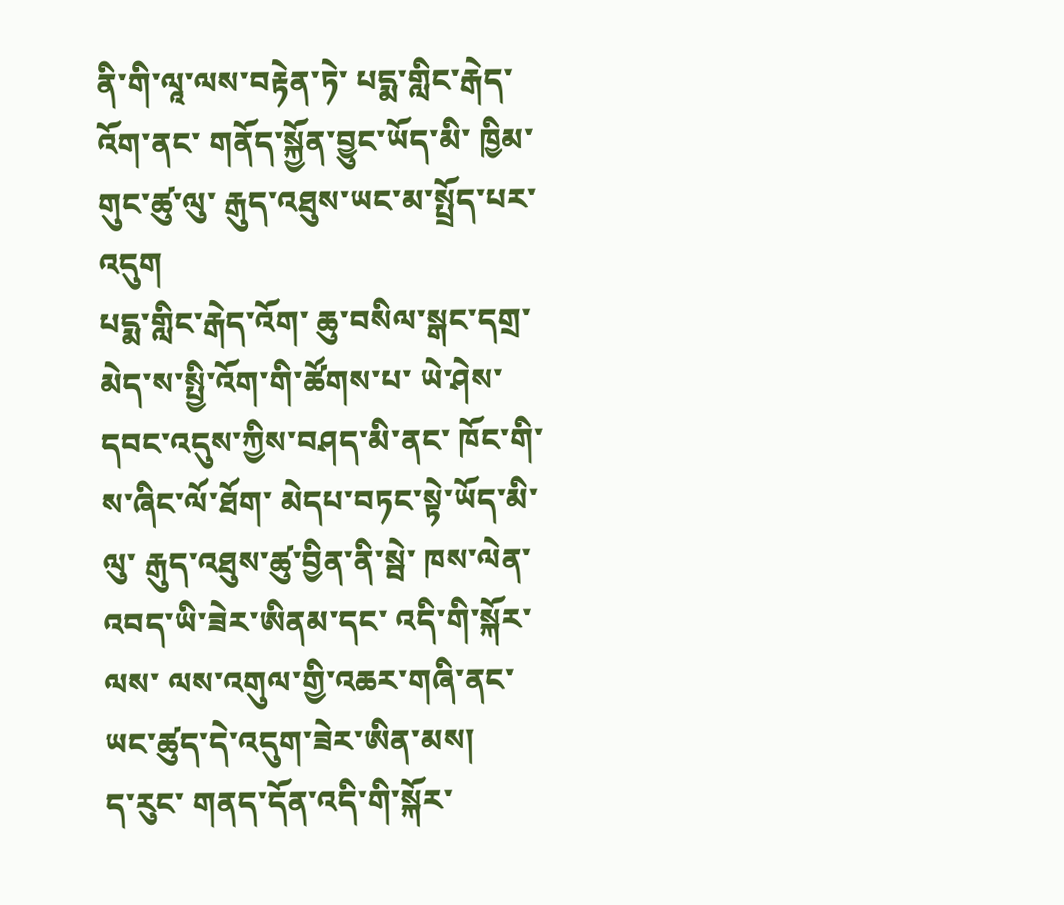ནི་གི་ལཱ་ལས་བརྟེན་ཏེ་ པདྨ་གླིང་རྒེད་འོག་ནང་ གནོད་སྐྱོན་བྱུང་ཡོད་མི་ ཁྱིམ་གུང་ཚུ་ལུ་ རྒུད་འཐུས་ཡང་མ་སྤྲོད་པར་འདུག
པདྨ་གླིང་རྒེད་འོག་ ཆུ་བསིལ་སྒང་དགྲ་མེད་ས་སྤྱི་འོག་གི་ཚོགས་པ་ ཡེ་ཤེས་དབང་འདུས་ཀྱིས་བཤད་མི་ནང་ ཁོང་གི་ས་ཞིང་ལོ་ཐོག་ མེདཔ་བཏང་སྟེ་ཡོད་མི་ལུ་ རྒུད་འཐུས་ཚུ་བྱིན་ནི་སྦེ་ ཁས་ལེན་འབད་ཡི་ཟེར་ཨིནམ་དང་ འདི་གི་སྐོར་ལས་ ལས་འགུལ་གྱི་འཆར་གཞི་ནང་ཡང་ཚུད་དེ་འདུག་ཟེར་ཨིན་མས།
ད་རུང་ གནད་དོན་འདི་གི་སྐོར་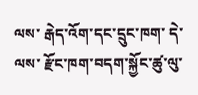ལས་ རྒེད་འོག་དང་དྲུང་ཁག་ དེ་ལས་ རྫོང་ཁག་བདག་སྐྱོང་ཚུ་ལུ་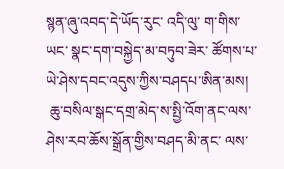སྙན་ཞུ་འབད་དེ་ཡོད་རུང་ འདི་ལུ་ ག་གིས་ཡང་ སྣང་དག་བསྐྱེད་མ་བཏུབ་ཟེར་ ཚོགས་པ་ཡེ་ཤེས་དབང་འདུས་ཀྱིས་བཤདཔ་ཨིན་མས།
 ཆུ་བསིལ་སྒང་དགྲ་མེད་ས་སྤྱི་འོག་ནང་ལས་ ཤེས་རབ་ཆོས་སྒྲོན་གྱིས་བཤད་མི་ནང་ ལས་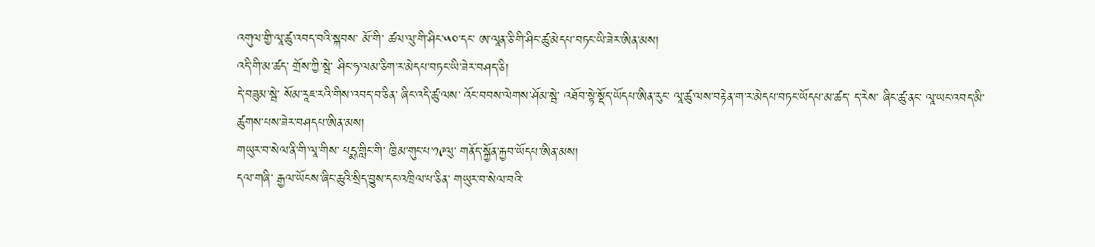འགུལ་གྱི་ལཱ་ཚུ་འབད་བའི་སྐབས་ མོ་གི་ ཚལ་ལུ་གི་ཤིང་༥༠་དང་ ཨ་ལཱན་ཅི་གི་ཤིང་ཚུ་མེདཔ་བཏང་ཡི་ཟེར་ཨིན་མས།
འདི་གི་མ་ཚད་ གྲོས་ཀྱི་སྦེ་ ཤིང་ཧ་ལམ་ཅིག་ར་མེདཔ་བཏང་ཡི་ཟེར་བཤད་ཅི།
དེ་བཟུམ་སྦེ་ སོམ་རཱཇ་རའི་གིས་འབད་བ་ཅིན་ ཞིང་འདི་ཚུ་ལས་ འོང་བབས་ལེགས་ཤོམ་སྦེ་ འཐོབ་སྟེ་སྡོད་ཡོདཔ་ཨིན་རུང་ ལཱ་ཚུ་ལས་བརྟེན་ག་ར་མེདཔ་བཏང་ཡོདཔ་མ་ཚད་ ད་རེས་ ཞིང་ཚུ་ནང་ ལཱ་ཡང་འབད་མི་ཚུགས་པས་ཟེར་བཤདཔ་ཨིན་མས།
གཡུར་བ་སེལ་ནི་གི་ལཱ་གིས་ པདྨ་གླིང་གི་ ཁྱིམ་གུང་པ་༡༩ལུ་ གནོད་སྐྱོན་རྐྱབ་ཡོདཔ་ཨིན་མས།
དལ་གཞི་ རྒྱལ་ཡོངས་ཞིང་ཆུའི་སྲིད་བྱུས་དང་འཁྲིལ་པ་ཅིན་ གཡུར་བ་སེལ་བའི་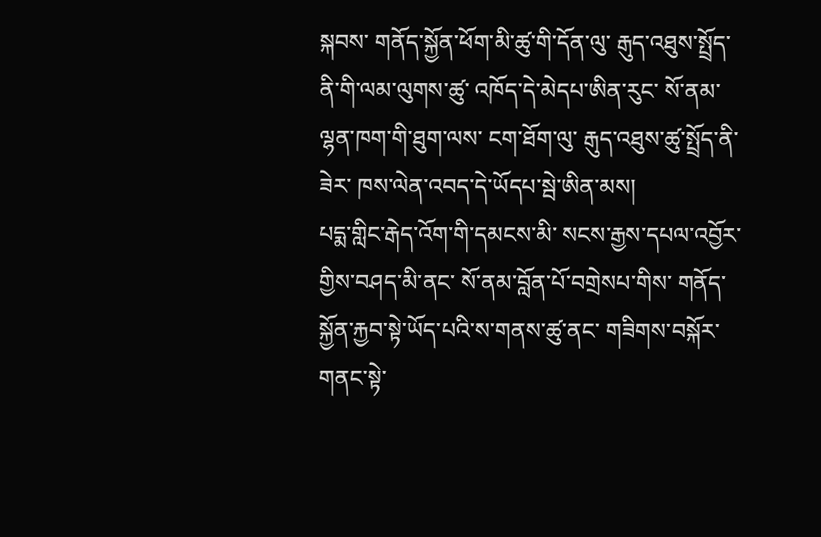སྐབས་ གནོད་སྐྱོན་ཕོག་མི་ཚུ་གི་དོན་ལུ་ རྒུད་འཐུས་སྤྲོད་ནི་གི་ལམ་ལུགས་ཚུ་ འཁོད་དེ་མེདཔ་ཨིན་རུང་ སོ་ནམ་ལྷན་ཁག་གི་ཐུག་ལས་ ངག་ཐོག་ལུ་ རྒུད་འཐུས་ཚུ་སྤྲོད་ནི་ཟེར་ ཁས་ལེན་འབད་དེ་ཡོདཔ་སྦེ་ཨིན་མས།
པདྨ་གླིང་རྒེད་འོག་གི་དམངས་མི་ སངས་རྒྱས་དཔལ་འབྱོར་གྱིས་བཤད་མི་ནང་ སོ་ནམ་བློན་པོ་བགྲེསཔ་གིས་ གནོད་སྐྱོན་རྐྱབ་སྟེ་ཡོད་པའི་ས་གནས་ཚུ་ནང་ གཟིགས་བསྐོར་གནང་སྟེ་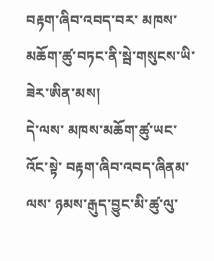བརྟག་ཞིབ་འབད་བར་ མཁས་མཆོག་ཚུ་བཏང་ནི་སྦེ་གསུངས་ཡི་ཟེར་ཨིན་མས།
དེ་ལས་ མཁས་མཆོག་ཚུ་ཡང་འོང་སྟེ་ བརྟག་ཞིབ་འབད་ཞིནམ་ལས་ ཉམས་རྒུད་བྱུང་མི་ཚུ་ལུ་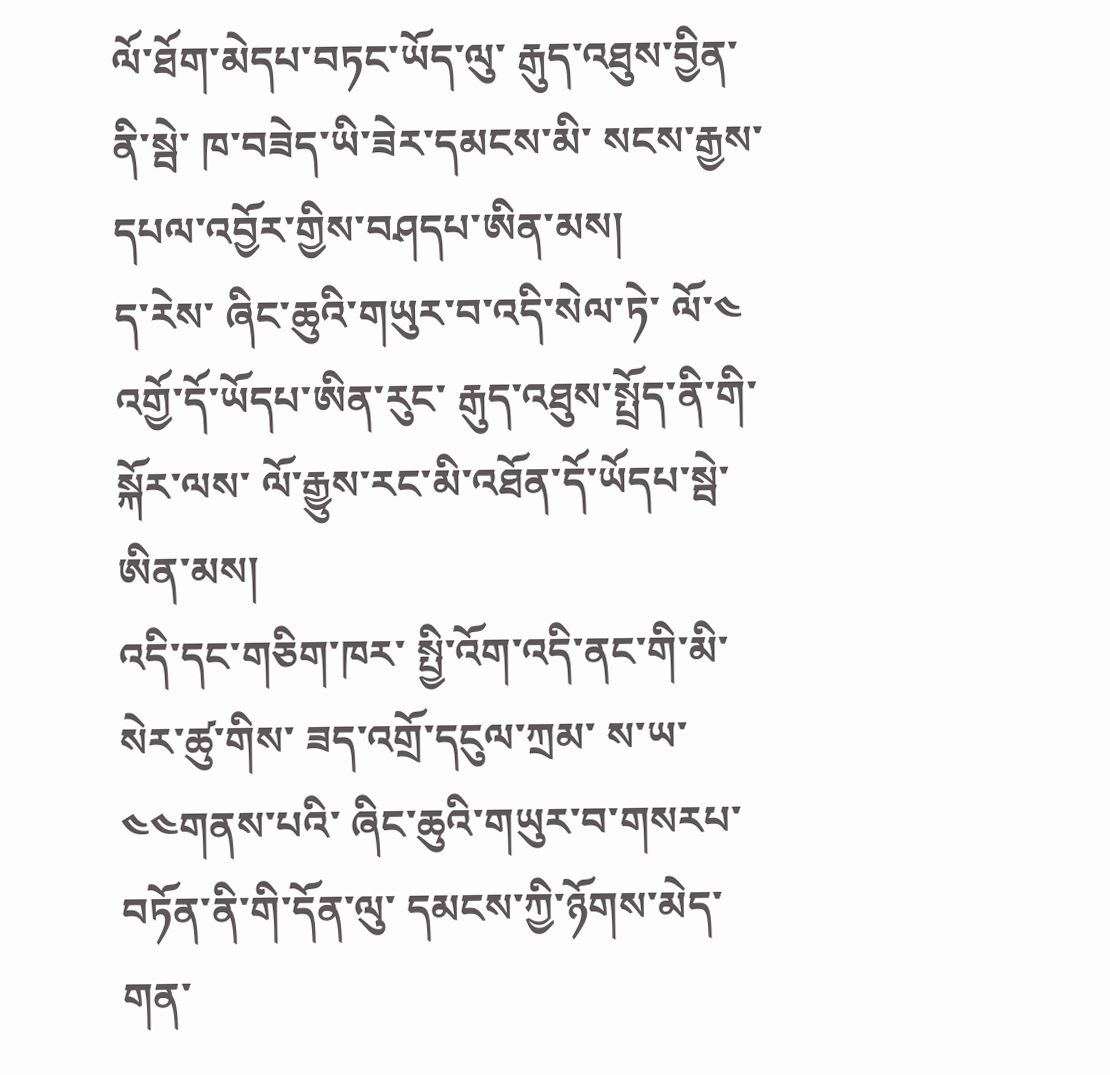ལོ་ཐོག་མེདཔ་བཏང་ཡོད་ལུ་ རྒུད་འཐུས་བྱིན་ནི་སྦེ་ ཁ་བཟེད་ཡི་ཟེར་དམངས་མི་ སངས་རྒྱས་དཔལ་འབྱོར་གྱིས་བཤདཔ་ཨིན་མས།
ད་རེས་ ཞིང་ཆུའི་གཡུར་བ་འདི་སེལ་ཏེ་ ལོ་༤ འགྱོ་དོ་ཡོདཔ་ཨིན་རུང་ རྒུད་འཐུས་སྤྲོད་ནི་གི་སྐོར་ལས་ ལོ་རྒྱུས་རང་མི་འཐོན་དོ་ཡོདཔ་སྦེ་ཨིན་མས།
འདི་དང་གཅིག་ཁར་ སྤྱི་འོག་འདི་ནང་གི་མི་སེར་ཚུ་གིས་ ཟད་འགྲོ་དངུལ་ཀྲམ་ ས་ཡ་༤༤གནས་པའི་ ཞིང་ཆུའི་གཡུར་བ་གསརཔ་བཏོན་ནི་གི་དོན་ལུ་ དམངས་ཀྱི་ཉོགས་མེད་གན་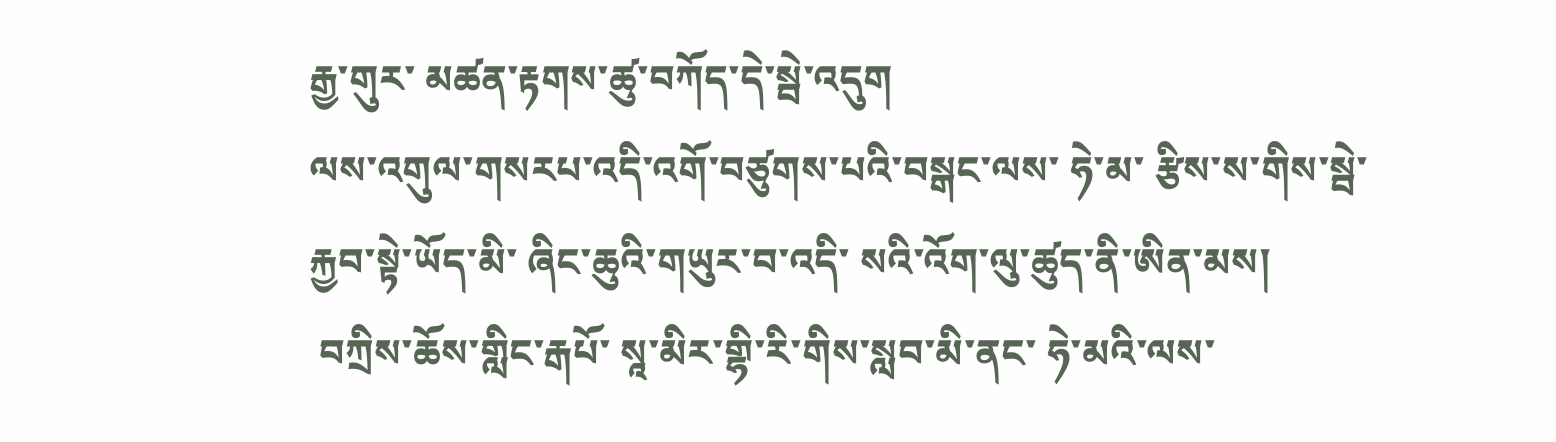རྒྱ་གུར་ མཚན་རྟགས་ཚུ་བཀོད་དེ་སྦེ་འདུག
ལས་འགུལ་གསརཔ་འདི་འགོ་བཙུགས་པའི་བསྒང་ལས་ ཧེ་མ་ རྩིས་ས་གིས་སྦེ་རྐྱབ་སྟེ་ཡོད་མི་ ཞིང་ཆུའི་གཡུར་བ་འདི་ སའི་འོག་ལུ་ཚུད་ནི་ཨིན་མས།
 བཀྲིས་ཆོས་གླིང་རྒཔོ་ སཱ་མིར་གྷི་རི་གིས་སླབ་མི་ནང་ ཧེ་མའི་ལས་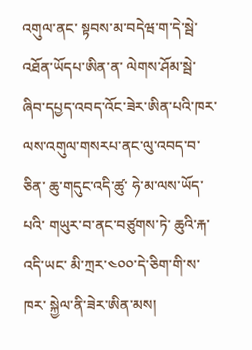འགུལ་ནང་ སྟབས་མ་བདེཝ་ག་དེ་སྦེ་ འཐོན་ཡོདཔ་ཨིན་ན་ ལེགས་ཤོམ་སྦེ་ ཞིབ་དཔྱད་འབད་འོང་ཟེར་ཨིན་པའི་ཁར་ ལས་འགུལ་གསརཔ་ནང་ལུ་འབད་བ་ཅིན་ ཆུ་གདུང་འདི་ཚུ་ ཧེ་མ་ལས་ཡོད་པའི་ གཡུར་བ་ནང་བཙུགས་ཏེ་ ཆུའི་རྐ་འདི་ཡང་ མི་ཀྲར་༤༠༠་དེ་ཅིག་གི་ས་ཁར་ སྐྱེལ་ནི་ཟེར་ཨིན་མས།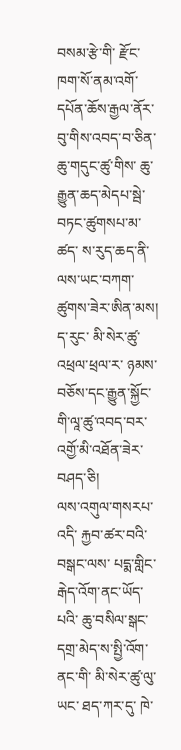བསམ་རྩེ་གི་ རྫོང་ཁག་སོ་ནམ་འགོ་དཔོན་ཆོས་རྒྱལ་ནོར་བུ་གིས་འབད་བ་ཅིན་ ཆུ་གདུང་ཚུ་གིས་ ཆུ་རྒྱུན་ཆད་མེདཔ་སྦེ་བཏང་ཚུགསཔ་མ་ཚད་ ས་རུད་ཆད་ནི་ལས་ཡང་བཀག་ཚུགས་ཟེར་ཨིན་མས།
ད་རུང་ མི་སེར་ཚུ་ འཕྲལ་ཕྲལ་ར་ ཉམས་བཅོས་དང་རྒྱུན་སྐྱོང་གི་ལཱ་ཚུ་འབད་བར་ འགྱོ་མི་འཐོན་ཟེར་བཤད་ཅི།
ལས་འགུལ་གསརཔ་འདི་ རྐྱབ་ཚར་བའི་བསྒང་ལས་ པདྨ་གླིང་རྒེད་འོག་ནང་ཡོད་པའི་ ཆུ་བསིལ་སྒང་དགྲ་མེད་ས་སྤྱི་འོག་ནང་གི་ མི་སེར་ཚུ་ལུ་ཡང་ ཐད་ཀར་དུ་ ཁེ་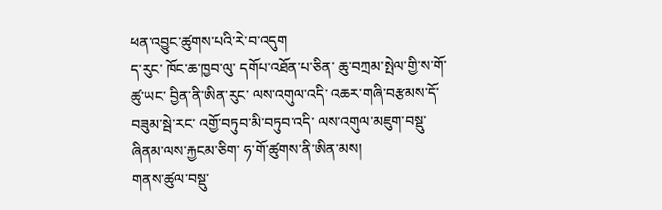ཕན་འབྱུང་ཚུགས་པའི་རེ་བ་འདུག
ད་རུང་ ཁོང་ཆ་ཁྱབ་ལུ་ དགོཔ་འཐོན་པ་ཅིན་ ཆུ་བཀྲམ་སྤེལ་གྱི་ས་གོ་ཚུ་ཡང་ བྱིན་ནི་ཨིན་རུང་ ལས་འགུལ་འདི་ འཆར་གཞི་བརྩམས་དོ་བཟུམ་སྦེ་རང་ འགྱོ་བཏུབ་མི་བཏུབ་འདི་ ལས་འགུལ་མཇུག་བསྡུ་ཞིནམ་ལས་རྐྱངམ་ཅིག་ ཧ་གོ་ཚུགས་ནི་ཨིན་མས།
གནས་ཚུལ་བསྡུ་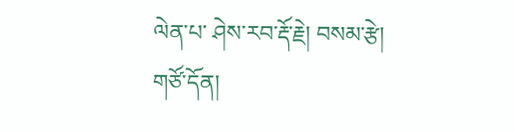ལེན་པ་ ཤེས་རབ་རྡོ་རྗེ། བསམ་རྩེ།
གཙོ་དོན།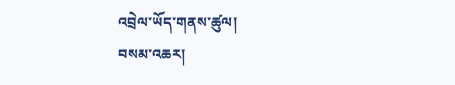འབྲེལ་ཡོད་གནས་ཚུལ།
བསམ་འཆར།